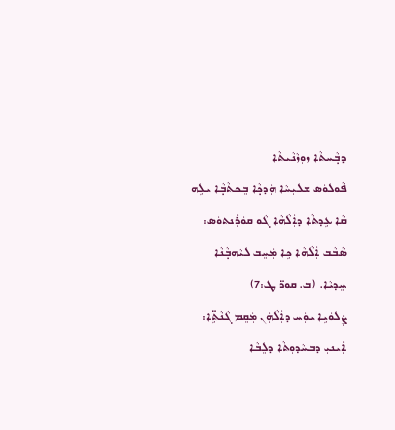ܕܒ̣ܵܚܬܵܐ ܙܘܼܙܵܢܵܝܬܵܐ
ܦܵܘܠܘܿܣ ܫܠܝܼܚܵܐ ܗܲܕܟ̣ܵܐ ܒܸܟܬܵܒ̣ܵܐ ܝܠܹܗ ܩܵܐ ܥܹܕܬܵܐ ܕܐܲܠܵܗܵܐ ܓܵܘ ܩܘܿܪܲܢܬܘܿܣ: ܣܵܒܵܒ ܐܲܠܵܗܵܐ ܟܹܐ ܡܲܚܸܒ ܠܝܵܗܒ̣ܵܢܵܐ ܚܸܕܝܵܐ. (ܒ. ܩܘܖ̈ ܛ:7)
ܨܲܠܘܿܝܹܐ ܝܘܲܚ ܕܐܲܠܵܗܲܢ ܡܲܩܸܡ ܓܵܢܵܬܹ̈ܐ: ܐܲܝܢܝܼ ܕܒܚܵܕܘܼܬܵܐ ܕܠܸܒܵܐ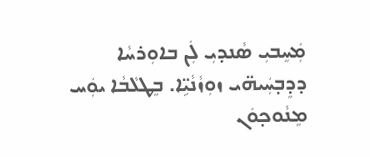ܡܲܚܸܒܝܼ ܣܵܢܕܝܼ ܠܲܢ ܒܐܘܼܪܚܵܐ ܕܕܸܒ̣ܚܲܝܗ̈ܝ ܙܘܼܙܵܢܵܝܹ̈ܐ. ܒܸܛܠܵܒܵܐ ܝܘܲܚ ܡܸܢܵܘܟ̣ܘܿܢ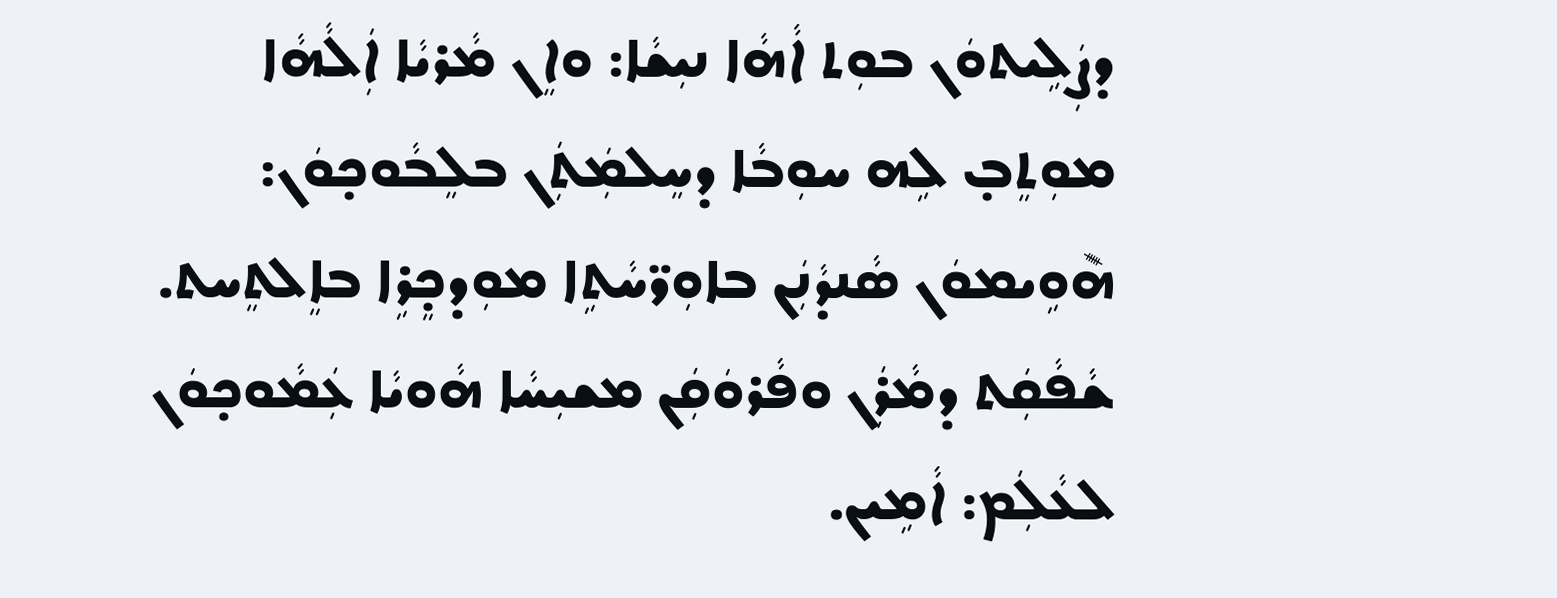ܕܨܲܠܹܝܬܘܿܢ ܒܘܼܬ ܐܵܗܵܐ ܢܝܼܫܵܐ: ܘܐܸܢ ܡܵܪܝܵܐ ܐܲܠܵܗܵܐ ܡܘܼܬܸܒ̣ ܠܹܗ ܚܘܼܒܵܐ ܕܚܸܠܡܲܬܲܢ ܒܠܸܒܵܘܟ̣ܘܿܢ: ܗ݉ܘܹܝܡܘܿܢ ܣܵܢܕܵܢܲܢ ܒܐܘܼܖ̈ܚܵܬܹܐ ܡܘܼܕܟ̣ܸܪܹܐ ܒܐܸܠܬܸܚܬ.
ܫܵܦܵܩܲܬ ܕܡܵܪܲܢ ܘܦܵܪܘܿܩܲܢ ܡܫܝܼܚܵܐ ܗܵܘܝܵܐ ܥܲܡܵܘܟ̣ܘܿܢ ܠܥܵܠܲܡ: ܐܵܡܹܝܢ.